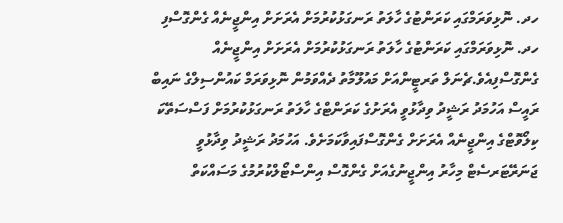ހދ. ނޮޅިވަރަމްގައި ކަރަންޓުގެ ހާލަތު ރަނގަޅުކުރުމަށް އެރަށަށް އިންޖީނެއް ގެންގޮސްފި
ހދ. ނޮޅިވަރަމްގައި ކަރަންޓުގެ ހާލަތު ރަނގަޅުކުރުމަށް އެރަށަށް އިންޖީނެއް ގެންގޮސްފިއެވެ.ޗެނަލް ތަރޓީންއަށް މައުލޫމާތު ދެއްވަމުން ނޮޅިވަރަމް ކައުންސިލްގެ ނައިބް ރައީސް އަހުމަދު ރަޝީދު ވިދާޅުވީ އެރަށުގެ ކަރަންޓްގެ ހާލަތު ރަނގަޅުކުރުމަށް ފަސްސަތޭކަ ކިލޯވޮޓްގެ އިންޖީނެއް އެރަށަށް ގެންގޮސްފައިވާކަމަށެވެ. އަހުމަދު ރަޝީދު ވިދާޅުވީ ޖަނަރޭޓަރސެޓް މިހާރު އިންޖީނުގެއަށް ގެންގޮސް އިންސްޓޯލްކުރުމުގެ މަސައްކަތް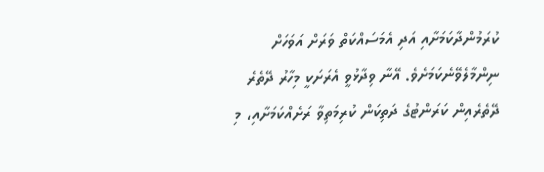ކުރަމުންދާކަމަށާއި އަދި އެމަސައްކަތް ވަރަށް އަވަހަށް ނިންމާލެވޭނެކަމަށެވެ. އޭނާ ވިދާޅުވީ އެރަށަކީ މިހާރު ދޭތެރެ ދޭތެރެއިން ކަރަންޓުގެ ދަތިކަން ކުރިމަތިވާ ރަށެއްކަމަށާއި، މި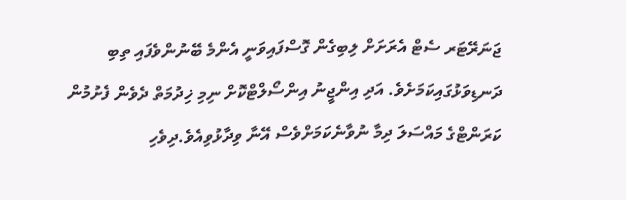ޖަނަރޭޓަރ ސެޓް އެރަށަށް ލިބިގެން ގޮސްފައިވަނީ އެންމެ ބޭނުންވެފައި ތިބި ދަނޑިވަޅުގައިކަމަށެވެ. އަދި އިންޖީނު އިންސޯލްޓްކޮށް ނިމި ޚިދުމަތް ދެވެން ފެށުމުން ކަރަންޓްގެ މައްސަލަ ދިމާ ނުވާނެކަމަށްވެސް އޭނާ ވިދާޅުވިއެވެ.ދިވެހި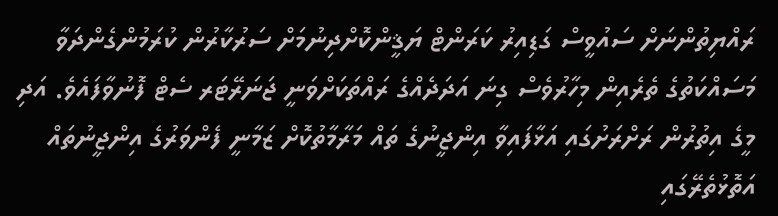ރައްޔިތުންނަށް ސައުވީސް ގަޑިއިރު ކަރަންޓް ޔަޤީންކޮށްދިނުމަށް ސަރުކާރުން ކުރަމުންގެންދަވާ މަސައްކަތުގެ ތެރެއިން މިހާރުވެސް ގިނަ އަދަދެއްގެ ރައްތަކަށްވަނީ ޖަނަރޭޓަރ ސެޓް ފޮނުވާފައެވެ. އަދި މީގެ އިތުރުން ރަށްރަށުގައި އަޅާފައިވާ އިންޖީނުގެ ތައް މަރާމާތުކޮށް ޒަމާނީ ފެންވަރުގެ އިންޖީނުތައް އަތޮޅުތެރޭގައި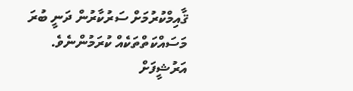ޤާއިމްކުރުމަށް ސަރުކާރުން ދަނީ ބުރަ މަސައްކަތްތަކެއް ކުރަމުންނެވެ.
އަރުޝީފަށް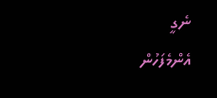ނެގީ
އެންމެފަހުން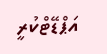އަޕްޑޭޓްކުރީ